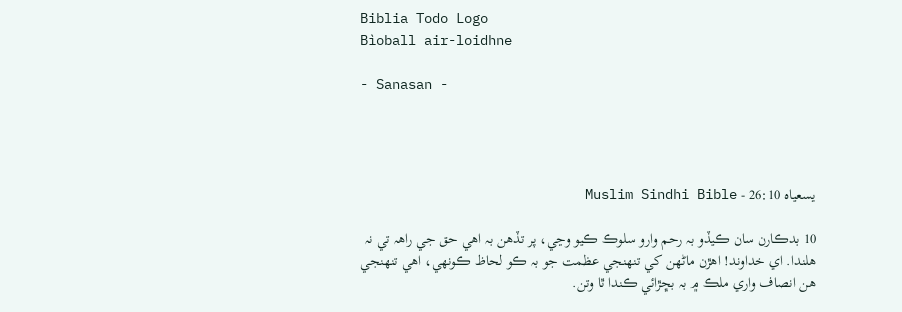Biblia Todo Logo
Bìoball air-loidhne

- Sanasan -




يسعياہ 26:10 - Muslim Sindhi Bible

10 بدڪارن سان ڪيڏو بہ رحم وارو سلوڪ ڪيو وڃي، پر تڏهن بہ اهي حق جي راهہ تي نہ هلندا. اي خداوند! اهڙن ماڻهن کي تنهنجي عظمت جو بہ ڪو لحاظ ڪونهي، اهي تنهنجي هن انصاف واري ملڪ ۾ بہ بڇڙائي ڪندا ٿا وتن.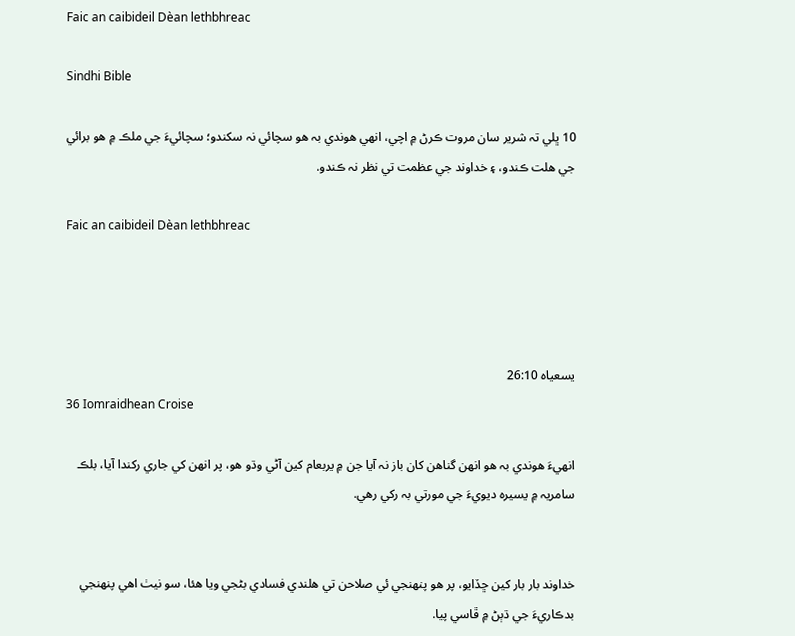Faic an caibideil Dèan lethbhreac

Sindhi Bible

10 ڀلي تہ شرير سان مروت ڪرڻ ۾ اچي، انهي هوندي بہ هو سچائي نہ سکندو؛ سچائيءَ جي ملڪ ۾ هو برائي جي هلت ڪندو، ۽ خداوند جي عظمت تي نظر نہ ڪندو.

Faic an caibideil Dèan lethbhreac




يسعياہ 26:10
36 Iomraidhean Croise

انهيءَ هوندي بہ هو انهن گناهن کان باز نہ آيا جن ۾ يربعام کين آڻي وڌو هو، پر انهن کي جاري رکندا آيا، بلڪ سامريہ ۾ يسيرہ ديويءَ جي مورتي بہ رکي رهي.


خداوند بار بار کين ڇڏايو، پر هو پنهنجي ئي صلاحن تي هلندي فسادي بڻجي ويا هئا، سو نيٺ اهي پنهنجي بدڪاريءَ جي ڌٻڻ ۾ ڦاسي پيا.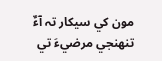مون کي سيکار تہ آءٌ تنهنجي مرضيءَ تي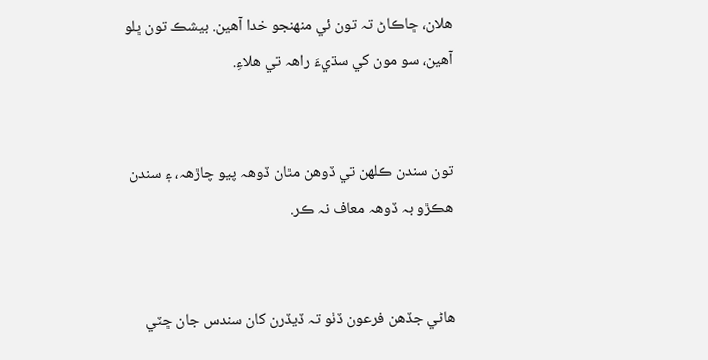هلان، ڇاڪاڻ تہ تون ئي منهنجو خدا آهين. بيشڪ تون ڀلو آهين، سو مون کي سڌيءَ راهہ تي هلاءِ.


تون سندن ڪلهن تي ڏوهن مٿان ڏوهہ پيو چاڙهہ، ۽ سندن هڪڙو بہ ڏوهہ معاف نہ ڪر.


هاڻي جڏهن فرعون ڏٺو تہ ڏيڏرن کان سندس جان ڇٽي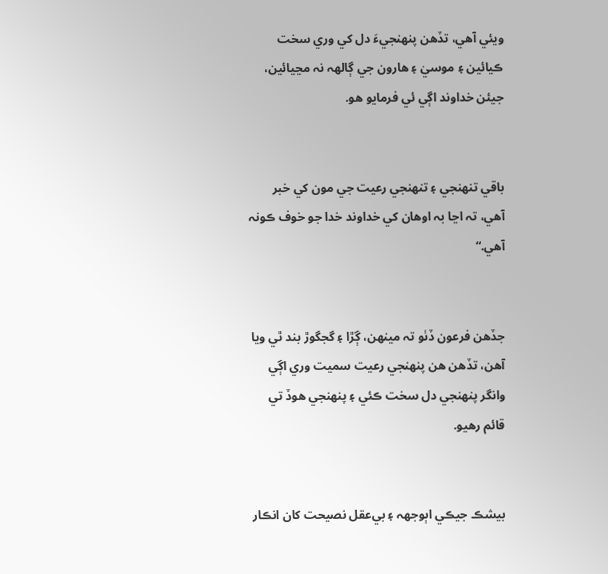ويئي آهي، تڏهن پنهنجيءَ دل کي وري سخت ڪيائين ۽ موسيٰ ۽ هارون جي ڳالهہ نہ مڃيائين، جيئن خداوند اڳي ئي فرمايو هو.


باقي تنهنجي ۽ تنهنجي رعيت جي مون کي خبر آهي، تہ اڃا بہ اوهان کي خداوند خدا جو خوف ڪونہ آهي.“


جڏهن فرعون ڏٺو تہ مينهن، ڳڙا ۽ گجگوڙ بند ٿي ويا آهن، تڏهن هن پنهنجي رعيت سميت وري اڳي وانگر پنهنجي دل سخت ڪئي ۽ پنهنجي هوڏ تي قائم رهيو.


بيشڪ جيڪي اٻوجھہ ۽ بي‌عقل نصيحت کان انڪار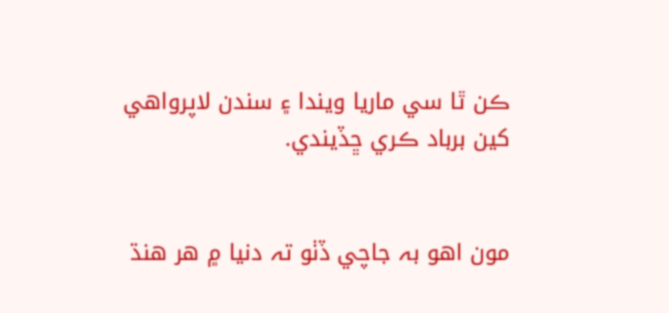ڪن ٿا سي ماريا ويندا ۽ سندن لاپرواهي کين برباد ڪري ڇڏيندي.


مون اهو بہ جاچي ڏٺو تہ دنيا ۾ هر هنڌ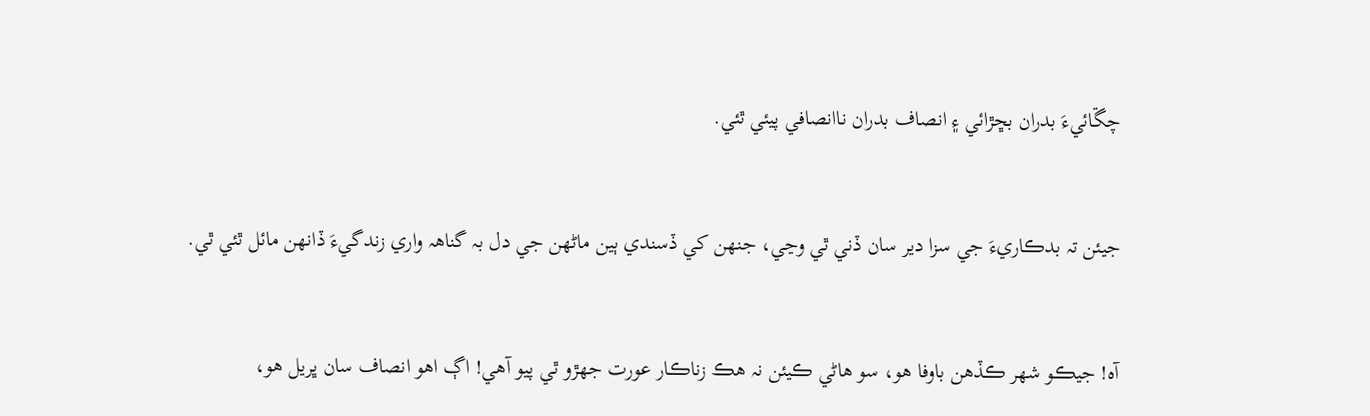چڱائيءَ بدران بڇڙائي ۽ انصاف بدران ناانصافي پيئي ٿئي.


جيئن تہ بدڪاريءَ جي سزا دير سان ڏني ٿي وڃي، جنهن کي ڏسندي ٻين ماڻهن جي دل بہ گناهہ واري زندگيءَ ڏانهن مائل ٿئي ٿي.


آہ! جيڪو شهر ڪڏهن باوفا هو، سو هاڻي ڪيئن نہ هڪ زناڪار عورت جهڙو ٿي پيو آهي! اڳ اهو انصاف سان ڀريل هو،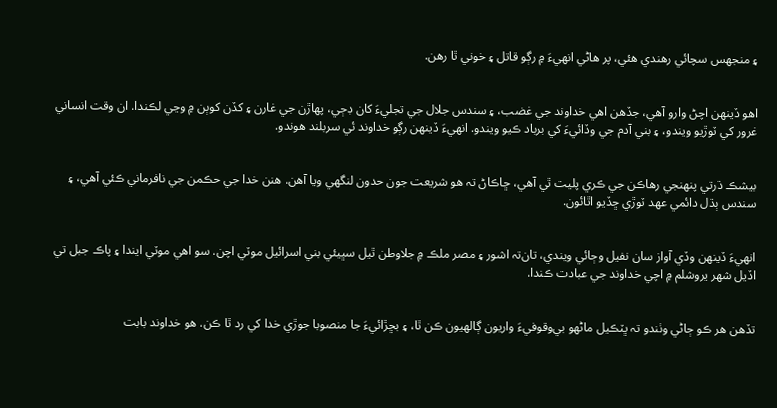۽ منجھس سچائي رهندي هئي، پر هاڻي انهيءَ ۾ رڳو قاتل ۽ خوني ٿا رهن.


اهو ڏينهن اچڻ وارو آهي، جڏهن اهي خداوند جي غضب، ۽ سندس جلال جي تجليءَ کان ڊڄي، پهاڙن جي غارن ۽ کڏن کوٻن ۾ وڃي لڪندا. ان وقت انساني غرور کي ٽوڙيو ويندو، ۽ بني آدم جي وڏائيءَ کي برباد ڪيو ويندو. انهيءَ ڏينهن رڳو خداوند ئي سربلند هوندو.


بيشڪ ڌرتي پنهنجي رهاڪن جي ڪري پليت ٿي آهي، ڇاڪاڻ تہ هو شريعت جون حدون لنگھي ويا آهن. هنن خدا جي حڪمن جي نافرماني ڪئي آهي، ۽ سندس ٻڌل دائمي عهد ٽوڙي ڇڏيو اٿائون.


انهيءَ ڏينهن وڏي آواز سان نفيل وڄائي ويندي، تان‌تہ اشور ۽ مصر ملڪ ۾ جلاوطن ٿيل سڀيئي بني اسرائيل موٽي اچن. سو اهي موٽي ايندا ۽ پاڪ جبل تي اڏيل شهر يروشلم ۾ اچي خداوند جي عبادت ڪندا.


تڏهن هر ڪو ڄاڻي وٺندو تہ ڀٽڪيل ماڻهو بي‌وقوفيءَ واريون ڳالهيون ڪن ٿا، ۽ بڇڙائيءَ جا منصوبا جوڙي خدا کي رد ٿا ڪن. هو خداوند بابت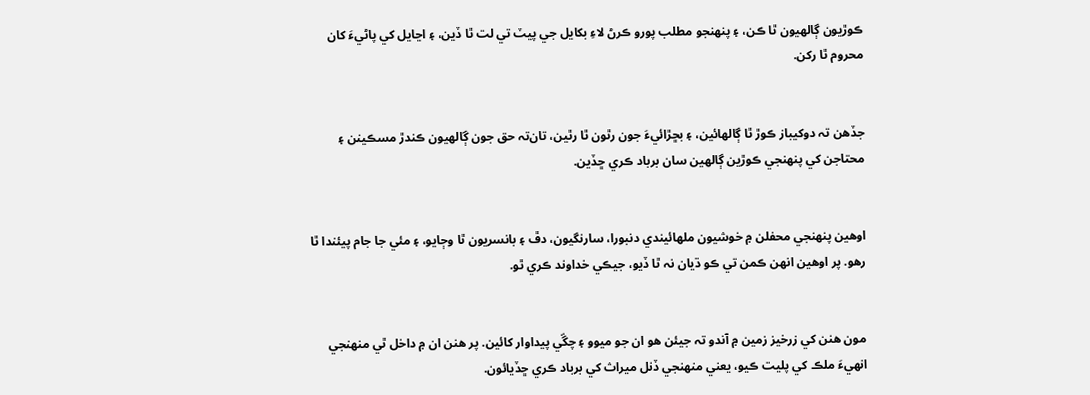ڪوڙيون ڳالهيون ٿا ڪن، ۽ پنهنجو مطلب پورو ڪرڻ لاءِ بکايل جي پيٽ تي لت ٿا ڏين، ۽ اڃايل کي پاڻيءَ کان محروم ٿا رکن.


جڏهن تہ دوکيباز ڪوڙ ٿا ڳالهائين، ۽ بڇڙائيءَ جون رٿون ٿا رٿين، تان‌تہ حق جون ڳالهيون ڪندڙ مسڪينن ۽ محتاجن کي پنهنجي ڪوڙين ڳالهين سان برباد ڪري ڇڏين.


اوهين پنهنجي محفلن ۾ خوشيون ملهائيندي دنبورا، سارنگيون، دڦ ۽ بانسريون ٿا وڄايو، ۽ مئي جا جام پيئندا ٿا رهو. پر اوهين انهن ڪمن تي ڪو ڌيان نہ ٿا ڏيو، جيڪي خداوند ڪري ٿو.


مون هنن کي زرخيز زمين ۾ آندو تہ جيئن هو ان جو ميوو ۽ چڱي پيداوار کائين. پر هنن ان ۾ داخل ٿي منهنجي انهيءَ ملڪ کي پليت ڪيو، يعني منهنجي ڏنل ميراث کي برباد ڪري ڇڏيائون.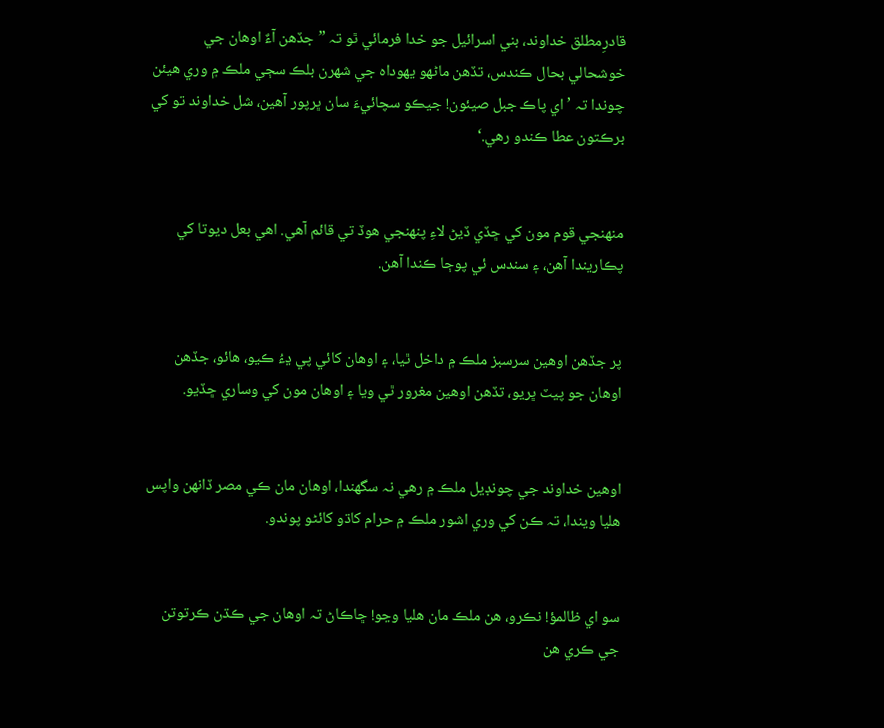قادرِمطلق خداوند، بني اسرائيل جو خدا فرمائي ٿو تہ ”جڏهن آءٌ اوهان جي خوشحالي بحال ڪندس، تڏهن ماڻهو يهوداہ جي شهرن بلڪ سڄي ملڪ ۾ وري هيئن چوندا تہ ’اي پاڪ جبل صيئون! جيڪو سچائيءَ سان ڀرپور آهين، شل خداوند تو کي برڪتون عطا ڪندو رهي.‘


منهنجي قوم مون کي ڇڏي ڏيڻ لاءِ پنهنجي هوڏ تي قائم آهي. اهي بعل ديوتا کي پڪاريندا آهن، ۽ سندس ئي پوڄا ڪندا آهن.


پر جڏهن اوهين سرسبز ملڪ ۾ داخل ٿيا، ۽ اوهان کائي پي ڍءُ ڪيو، هائو، جڏهن اوهان جو پيٽ ڀريو، تڏهن اوهين مغرور ٿي ويا ۽ اوهان مون کي وساري ڇڏيو.


اوهين خداوند جي چونڊيل ملڪ ۾ رهي نہ سگھندا، اوهان مان ڪي مصر ڏانهن واپس هليا ويندا، تہ ڪن کي وري اشور ملڪ ۾ حرام کاڌو کائڻو پوندو.


سو اي ظالمؤ! نڪرو، هن ملڪ مان هليا وڃو! ڇاڪاڻ تہ اوهان جي ڪڌن ڪرتوتن جي ڪري هن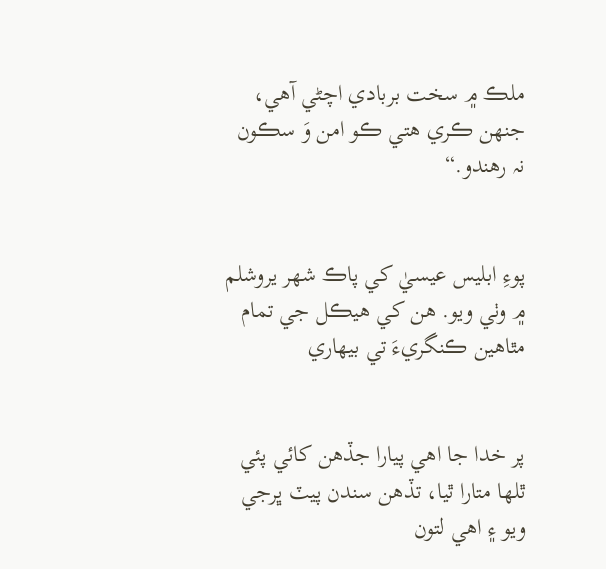ملڪ ۾ سخت بربادي اچڻي آهي، جنهن ڪري هتي ڪو امن وَ سڪون نہ رهندو.“


پوءِ ابليس عيسيٰ کي پاڪ شهر يروشلم ۾ وٺي ويو. هن کي هيڪل جي تمام مٿاهين ڪنگريءَ تي بيهاري


پر خدا جا اهي پيارا جڏهن کائي پئي ٿلها متارا ٿيا، تڏهن سندن پيٽ ڀرجي ويو ۽ اهي لتون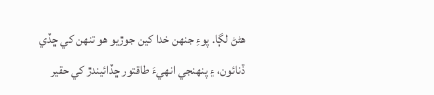هڻڻ لڳا. پوءِ جنهن خدا کين جوڙيو هو تنهن کي ڇڏي ڏنائون، ۽ پنهنجي انهيءَ طاقتور ڇڏائيندڙ کي حقير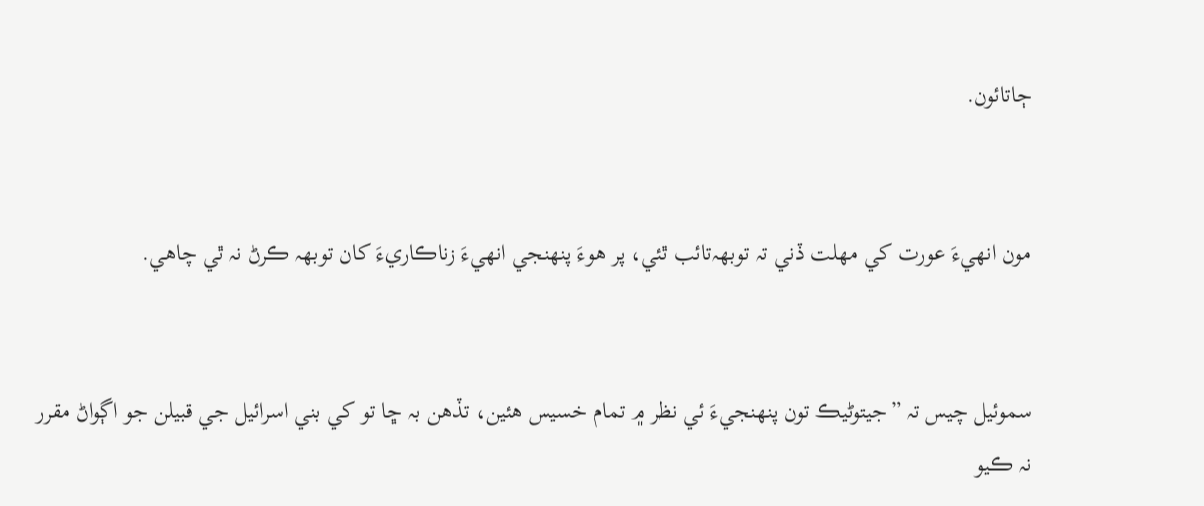ڄاتائون.


مون انهيءَ عورت کي مهلت ڏني تہ توبهہ‌تائب ٿئي، پر هوءَ پنهنجي انهيءَ زناڪاريءَ کان توبهہ ڪرڻ نہ ٿي چاهي.


سموئيل چيس تہ ”جيتوڻيڪ تون پنهنجيءَ ئي نظر ۾ تمام خسيس هئين، تڏهن بہ ڇا تو کي بني اسرائيل جي قبيلن جو اڳواڻ مقرر نہ ڪيو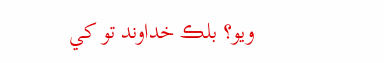ويو؟ بلڪ خداوند تو کي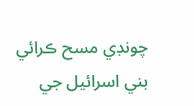چونڊي مسح ڪرائي بني اسرائيل جي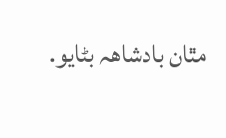مٿان بادشاهہ بڻايو.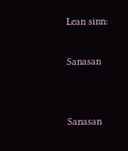Lean sinn:

Sanasan


Sanasan